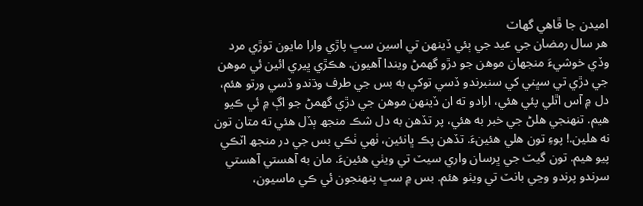اميدن جا ڦاهي گهاٽ
هر سال رمضان جي عيد جي ٻئي ڏينهن تي اسين سڀ پاڙي وارا مايون توڙي مرد وڏي خوشيءَ منجهان موهن جو دڙو گھمڻ ويندا آهيون. هڪڙي ڀيري ائين ئي موهن جي دڙي تي سڀني کي سنبرندو ڏسي توکي به بس جي طرف وڌندو ڏسي ورتو هئم، دل ۾ آس اٿلي پئي هئي، ارادو ته ان ڏينهن موهن جي دڙي گھمڻ جو اڳ ۾ ئي ڪيو هيم. تنهنجي هلڻ جي خبر به هئي، پر تڏهن به دل شڪ منجھ ٻڏل هئي ته متان تون نه هلين.! پوءِ تون هلي هئينءَ. تڏهن پڪ ڀانئين، ٺهي ٺڪي بس جي در منجھ اٽڪي پيو هيم. تون گيٽ جي ڀرسان واري سيٽ تي ويٺي هئينءَ. مان به آهستي آهستي سرندو پرندو وڃي بانٽ تي ويٺو هئم. بس ۾ سڀ پنهنجون ئي ڪي ماسيون،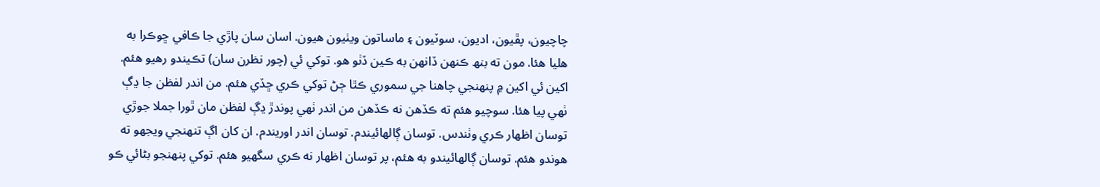چاچيون، پڦيون، اديون، سوٽيون ۽ ماساتون ويٺيون هيون. اسان سان پاڙي جا ڪافي ڇوڪرا به هليا هئا. مون ته بنھ ڪنهن ڏانهن به ڪين ڏٺو هو. توکي ئي (چور نظرن سان) تڪيندو رهيو هئم. اکين ئي اکين ۾ پنهنجي چاهنا جي سموري ڪٿا ڄڻ توکي ڪري ڇڏي هئم. من اندر لفظن جا ڍڳ ٺهي پيا هئا. سوچيو هئم ته ڪڏهن نه ڪڏهن من اندر ٺهي پوندڙ ڍڳ لفظن مان ٿورا جملا جوڙي توسان اظهار ڪري وٺندس. توسان ڳالهائيندم. توسان اندر اوريندم. ان کان اڳ تنهنجي ويجهو ته هوندو هئم. توسان ڳالهائيندو به هئم، پر توسان اظهار نه ڪري سگهيو هئم. توکي پنهنجو بڻائي ڪو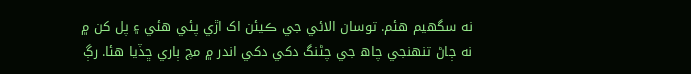نه سگهيم هئم. توسان الائي جي ڪيئن اک اڙي پئي هئي ۽ پل کن ۾ نه ڄاڻ تنهنجي چاھ جي چڻنگ دکي دکي اندر ۾ مچ ٻاري ڇڏيا هئا. رڳ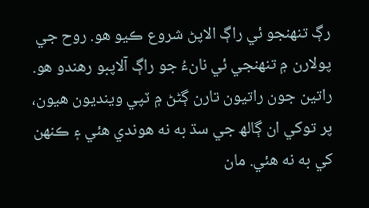رڳ تنهنجو ئي راڳ الاپڻ شروع ڪيو هو. روح جي پولارن ۾ تنهنجي ئي نانءُ جو راڳ آلاپبو رهندو هو. راتين جون راتيون تارن ڳڻڻ ۾ ٽپي وينديون هيون، پر توکي ان ڳالھ جي سڌ به نه هوندي هئي ۽ ڪنهن کي به نه هئي. مان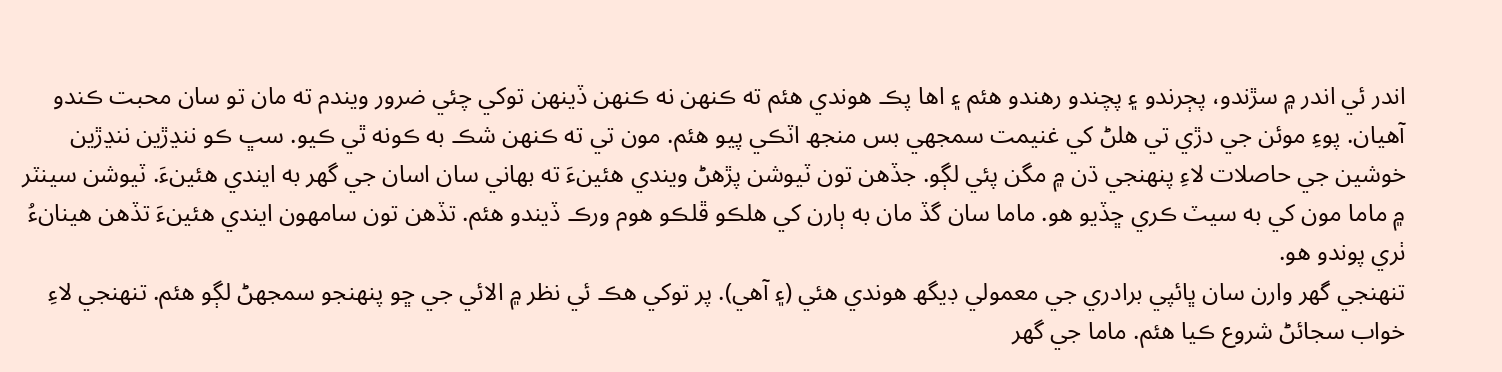اندر ئي اندر ۾ سڙندو، پڄرندو ۽ پچندو رهندو هئم ۽ اها پڪ هوندي هئم ته ڪنهن نه ڪنهن ڏينهن توکي چئي ضرور ويندم ته مان تو سان محبت ڪندو آهيان. پوءِ موئن جي دڙي تي هلڻ کي غنيمت سمجهي بس منجھ اٽڪي پيو هئم. مون تي ته ڪنهن شڪ به ڪونه ٿي ڪيو. سڀ ڪو ننڍڙين ننڍڙين خوشين جي حاصلات لاءِ پنهنجي ڌن ۾ مگن پئي لڳو. جڏهن تون ٽيوشن پڙهڻ ويندي هئينءَ ته بهاني سان اسان جي گهر به ايندي هئينءَ. ٽيوشن سينٽر ۾ ماما مون کي به سيٽ ڪري ڇڏيو هو. ماما سان گڏ مان به ٻارن کي هلڪو ڦلڪو هوم ورڪ ڏيندو هئم. تڏهن تون سامهون ايندي هئينءَ تڏهن هينانءُ ٺري پوندو هو.
تنهنجي گهر وارن سان ڀائپي برادري جي معمولي ڊيگھ هوندي هئي (۽ آهي). پر توکي هڪ ئي نظر ۾ الائي جي ڇو پنهنجو سمجهڻ لڳو هئم. تنهنجي لاءِ خواب سجائڻ شروع ڪيا هئم. ماما جي گهر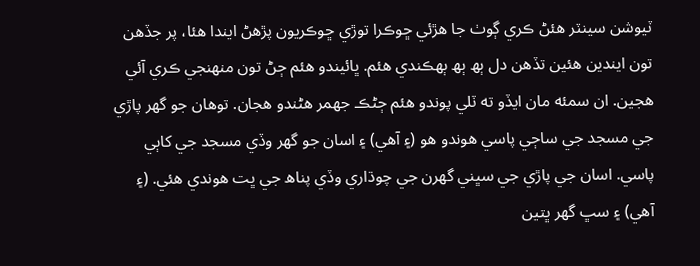ٽيوشن سينٽر هئڻ ڪري ڳوٺ جا هڙئي ڇوڪرا توڙي ڇوڪريون پڙهڻ ايندا هئا، پر جڏهن تون ايندين هئين تڏهن دل ٻھ ٻھ ٻهڪندي هئم. ڀائيندو هئم ڄڻ تون منهنجي ڪري آئي هجين. ان سمئه مان ايڏو ته ٽلي پوندو هئم ڄڻڪ جھمر هڻندو هجان. توهان جو گهر پاڙي جي مسجد جي ساڄي پاسي هوندو هو (۽ آهي) ۽ اسان جو گهر وڏي مسجد جي کاٻي پاسي. اسان جي پاڙي جي سڀني گهرن جي چوڌاري وڏي پناھ جي ڀت هوندي هئي. (۽ آهي) ۽ سڀ گهر ڀتين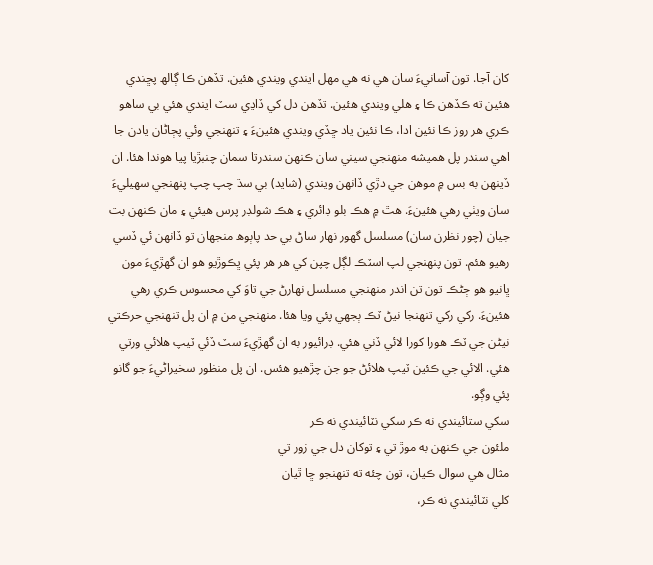کان آجا. تون آسانيءَ سان هي نه هي مهل ايندي ويندي هئين. تڏهن ڪا ڳالھ پڇندي هئين ته ڪڏهن ڪا ۽ هلي ويندي هئين. تڏهن دل کي ڏاڍي سٽ ايندي هئي بي ساهو ڪري هر روز ڪا نئين ادا، ڪا نئين ياد ڇڏي ويندي هئينءَ ۽ تنهنجي وئي پڄاڻان يادن جا اهي سندر پل هميشه منهنجي سيني سان ڪنهن سندرتا سمان چنبڙيا پيا هوندا هئا. ان ڏينهن به بس ۾ موهن جي دڙي ڏانهن ويندي (شايد) بي سڌ چپ چپ پنهنجي سهيليءَ سان ويٺي رهي هئينءَ. هٿ ۾ هڪ بلو ڊائري ۽ هڪ شولڊر پرس هيئي ۽ مان ڪنهن بت جيان (چور نظرن سان) مسلسل گهور نهار ساڻ بي حد پاٻوھ منجهان تو ڏانهن ئي ڏسي رهيو هئم. تون پنهنجي لپ اسٽڪ لڳل چپن کي هر هر پئي ڀڪوڙيو هو ان گهڙيءَ مون ڀانيو هو ڄڻڪ تون تن اندر منهنجي مسلسل نهارڻ جي تاوَ کي محسوس ڪري رهي هئينءَ. رکي رکي تنهنجا نيڻ ٽڪ ٻجهي پئي ويا هئا. منهنجي من ۾ ان پل تنهنجي حرڪتي نيڻن جي ٽڪ هورا کورا لائي ڏني هئي. ڊرائيور به ان گهڙيءَ سٽ ڏئي ٽيپ هلائي ورتي هئي. الائي جي ڪئين ٽيپ هلائڻ جو جن چڙهيو هئس. ان پل منظور سخيراڻيءَ جو گانو پئي وڳو.
سکي ستائيندي نه ڪر سکي نٽائيندي نه ڪر
ملئون جي ڪنهن به موڙ تي ۽ توکان دل جي زور تي
مثال هي سوال ڪيان، تون چئه ته تنهنجو ڇا ٿيان
کلي نٽائيندي نه ڪر،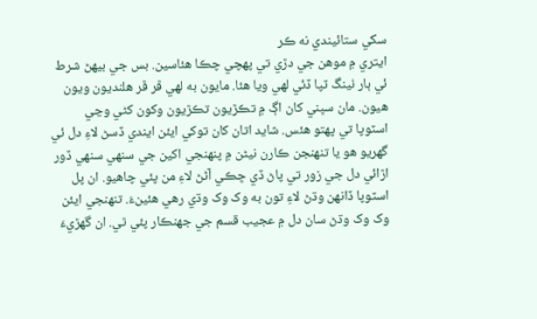سکي ستائيندي نه ڪر
ايتري ۾ موهن جي دڙي تي پهچي چڪا هئاسين. بس جي بيهڻ شرط ئي ٻار ٺينگ ٽپا ڏئي لهي ويا هئا. مايون به لهي ڦر ڦر هلنديون ويون هيون. مان سڀني کان اڳ ۾ تڪڙيون تڪڙيون وکون کڻي وڃي اسٽوپا تي پهتو هئس. شايد اتان کان توکي ايئن ايندي ڏسڻ لاءِ دل ئي گهريو هو يا تنهنجن ڪارن نيڻن ۾ پنهنجي اکين جي سنهي سنهي ڏور اڙائي دل جي زور تي پاڻ ڏي ڇڪي آڻڻ لاءِ من پئي چاهيو. ان پل اسٽوپا ڏانهن وڌڻ لاءِ تون به وک وک وڌي رهي هئينءَ. تنهنجي ايئن وک وک وڌڻ سان دل ۾ عجيب قسم جي جهنڪار پئي ٿي. ان گهڙيءَ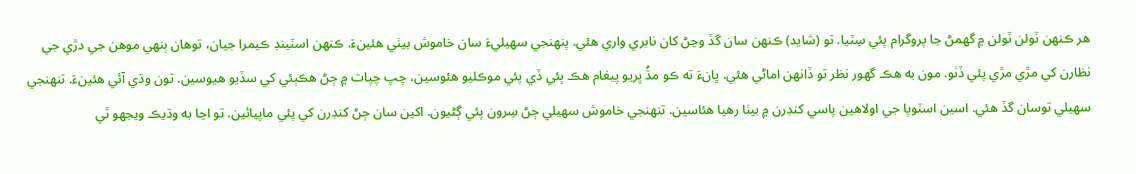هر ڪنهن ٽولن ٽولن ۾ گھمڻ جا پروگرام پئي سِٽيا. تو (شايد) ڪنهن سان گڏ وڃڻ کان نابري واري هئي. پنهنجي سهيليءَ سان خاموش بيٺي هئينءَ. ڪنهن اسٽينڊ ڪيمرا جيان، توهان ٻنهي موهن جي دڙي جي نظارن کي مڙي مڙي پئي ڏٺو. مون به هڪ گهور نظر تو ڏانهن اماڻي هئي. ڀانءَ ته ڪو مڌُ ڀريو پيغام هڪ ٻئي ڏي پئي موڪليو هئوسين، چپ چپات ۾ ڄڻ هڪٻئي کي سڏيو هيوسين. تون وڌي آئي هئينءَ. تنهنجي سهيلي توسان گڏ هئي. اسين اسٽوپا جي اولاهين پاسي کنڊرن ۾ بيٺا رهيا هئاسين. تنهنجي خاموش سهيلي ڄڻ سِرون پئي ڳڻيون. اکين سان ڄڻ کنڊرن کي پئي ماپيائين. تو اڃا به وڌيڪ ويجهو ٿي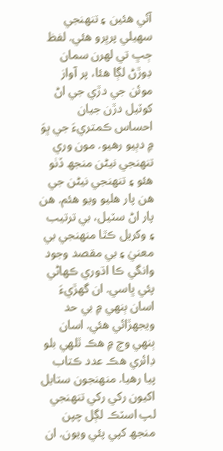آئي هئين ۽ تنهنجي سهيلي پرڀرو هئي. لفظ ڄڀ تي لهرن سمان ڊوڙڻ لڳا هئا، پر آواز موئن جي دڙي جي اڻ کوٽيل دڙن جيان احساس ڪمتريءَ جي ڀوَ ۾ دٻيو رهيو. مون وري تنهنجي نيڻن منجھ ڏٺو هئو ۽ تنهنجي نيڻن جي هن پار هليو ويو هئم. هن پار اڻ سٽيل، بي ترتيب ۽ وکريل ڪٿا منهنجي بي معنيٰ ۽ بي مقصد وجود وانگي ڪا اڌوري ڪهاڻي پئي ڀاسي. ان گهڙيءَ اسان ٻنهي ۾ بي حد ويجهڙائي هئي. اسان ٻنهي وچ ۾ هڪ ٿلهي بلو ڊائري هڪ عدد ڪتاب پيا رهيا. منهنجون ستايل اکيون رکي رکي تنهنجي لپ اسٽڪ لڳل چپن منجھ کپي پئي ويون. ان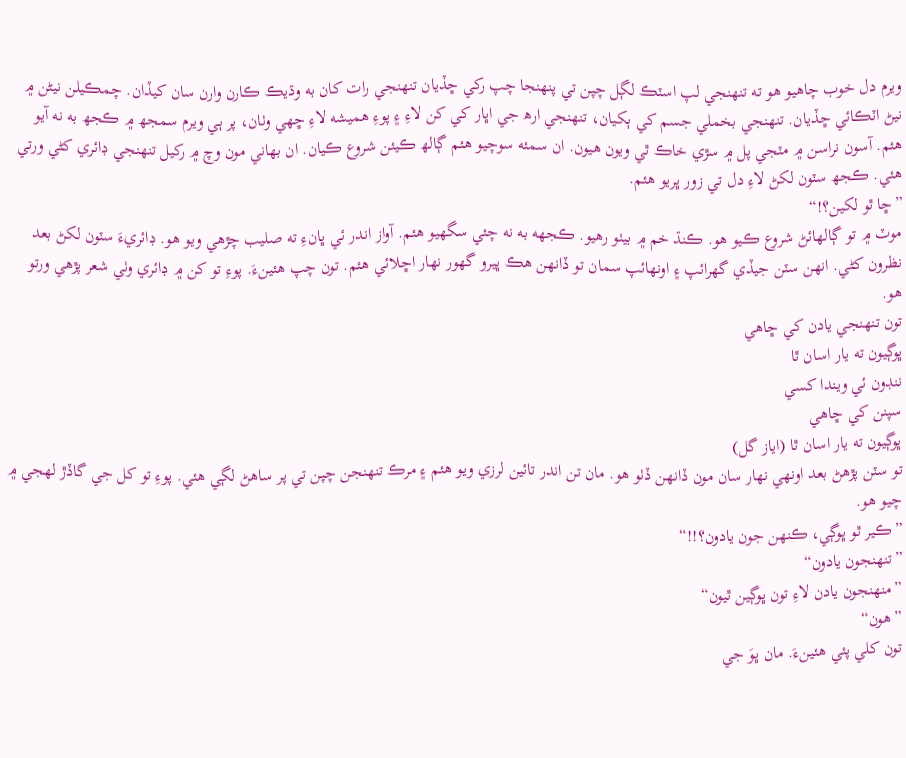ويرم دل خوب چاهيو هو ته تنهنجي لپ اسٽڪ لڳل چپن تي پنهنجا چپ رکي ڇڏيان تنهنجي رات کان به وڌيڪ ڪارن وارن سان کيڏان. چمڪيلن نيڻن ۾ نيڻ اٽڪائي ڇڏيان. تنهنجي بخملي جسم کي ٻکيان، تنهنجي ارھ جي اڀار کي کن لاءِ ۽ پوءِ هميشه لاءِ ڇهي وٺان، پر ٻي ويرم سمجھ ۾ ڪجھ به نه آيو هئم. آسون نراسن ۾ مٽجي پل ۾ سڙي خاڪ ٿي ويون هيون. ان سمئه سوچيو هئم ڳالھ ڪيئن شروع ڪيان. ان بهاني مون وچ ۾ رکيل تنهنجي ڊائري کڻي ورتي هئي. ڪجھ سٽون لکڻ لاءِ دل تي زور ڀريو هئم.
”ڇا ٿو لکين؟!“
موٽ ۾ تو ڳالهائڻ شروع ڪيو هو. ڪنڌ خم ۾ بيٺو رهيو. ڪجهه به نه چئي سگهيو هئم. آواز اندر ئي ڀانءِ ته صليب چڙهي ويو هو. ڊائريءَ سٽون لکڻ بعد نظرون کڻي. انهن سٽن جيڏي گهرائپ ۽ اونهائپ سمان تو ڏانهن هڪ ڀيرو گهور نهار اڇلائي هئم. تون چپ هئينءَ. پوءِ تو کن ۾ ڊائري وٺي شعر پڙهي ورتو هو.
تون تنهنجي يادن کي ڇاهي
ڀوڳيون ته يار اسان ٿا
ننڊون ئي ويندا کسي
سپنن کي ڇاهي
ڀوڳيون ته يار اسان ٿا (اياز گل)
تو سٽن پڙهڻ بعد اونهي نهار سان مون ڏانهن ڏٺو هو. مان تن اندر تائين لرزي ويو هئم ۽ مرڪ تنهنجن چپن تي پر ساهڻ لڳي هئي. پوءِ تو کل جي گاڏڙ لهجي ۾ چيو هو.
”ڪير ٿو ڀوڳي، ڪنهن جون يادون؟!!“
”تنهنجون يادون“
”منهنجون يادن لاءِ تون ڀوڳين ٿيون“
”هون“
تون کلي پئي هئينءَ. مان ڀوَ جي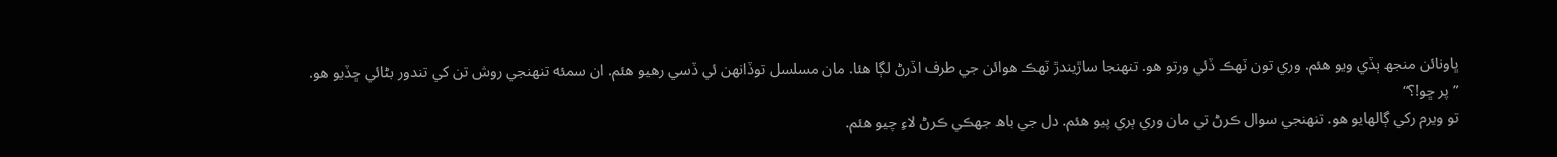ڀاونائن منجھ ٻڏي ويو هئم. وري تون ٽهڪ ڏئي ورتو هو. تنهنجا ساڙيندڙ ٽهڪ هوائن جي طرف اڏرڻ لڳا هئا. مان مسلسل توڏانهن ئي ڏسي رهيو هئم. ان سمئه تنهنجي روش تن کي تندور بڻائي ڇڏيو هو.
”پر ڇو!؟“
تو ويرم رکي ڳالهايو هو. تنهنجي سوال ڪرڻ تي مان وري ٻري پيو هئم. دل جي باھ جهڪي ڪرڻ لاءِ چيو هئم.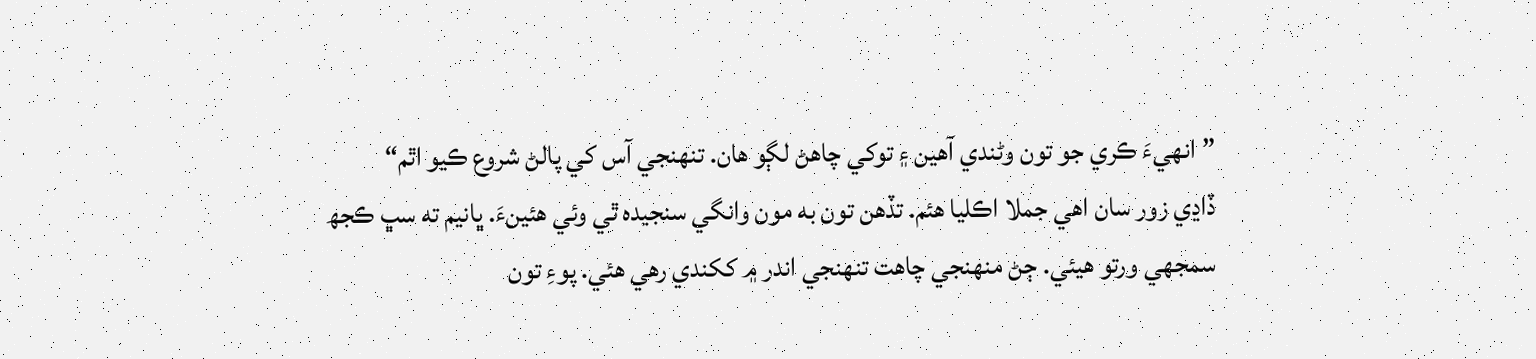”انهيءَ ڪري جو تون وڻندي آهين ۽ توکي چاهڻ لڳو هان. تنهنجي آس کي پالڻ شروع ڪيو اٿم“
ڏاڍي زور سان اهي جملا اڪليا هئم. تڏهن تون به مون وانگي سنجيده ٿي وئي هئينءَ. ڀانيم ته سڀ ڪجھ سمجهي ورتو هيئي. ڄڻ منهنجي چاهت تنهنجي اندر ۾ ککندي رهي هئي. پوءِ تون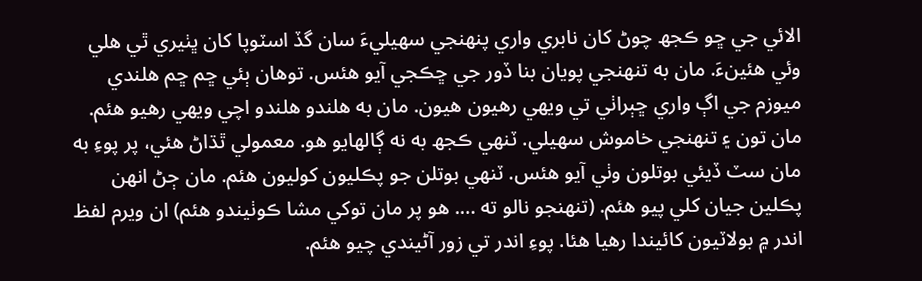الائي جي ڇو ڪجھ چوڻ کان نابري واري پنهنجي سهيليءَ سان گڏ اسٽوپا کان ڀٺيري ٿي هلي وئي هئينءَ. مان به تنهنجي پويان بنا ڏور جي ڇڪجي آيو هئس. توهان ٻئي ڇم ڇم هلندي ميوزم جي اڳ واري ڇٻراٺي تي ويهي رهيون هيون. مان به هلندو هلندو اچي ويهي رهيو هئم. مان تون ۽ تنهنجي خاموش سهيلي. ٽنهي ڪجھ به نه ڳالهايو هو. معمولي ٿڌاڻ هئي، پر پوءِ به مان سٽ ڏيئي بوتلون وٺي آيو هئس. ٽنهي بوتلن جو پڪليون کوليون هئم. مان ڄڻ انهن پڪلين جيان کلي پيو هئم. (تنهنجو نالو ته …. هو پر مان توکي مشا ڪوٺيندو هئم) ان ويرم لفظ اندر ۾ بولاٽيون کائيندا رهيا هئا. پوءِ اندر تي زور آڻيندي چيو هئم.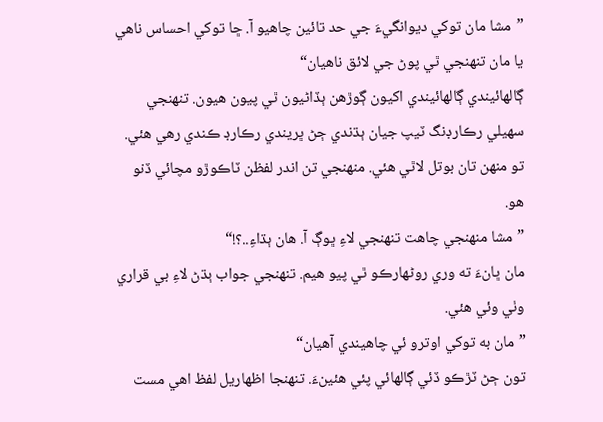”مشا مان توکي ديوانگيءَ جي حد تائين چاهيو آ. ڇا توکي احساس ناهي يا مان تنهنجي ٿي پوڻ جي لائق ناهيان“
ڳالهائيندي ڳالهائيندي اکيون ڳوڙهن ٻڏاڻيون ٿي پيون هيون. تنهنجي سهيلي رڪارڊنگ ٽيپ جيان ٻڌندي ڄڻ ڀريندي رڪارڊ ڪندي رهي هئي. تو منهن تان بوتل لاٿي هئي. منهنجي تن اندر لفظن ٽاڪوڙو مچائي ڏنو هو.
”مشا منهنجي چاهت تنهنجي لاءِ ڀوڳ آ. هان ٻڌاءِ..؟!“
مان ڀانءَ ته وري روڻهارڪو ٿي پيو هيم. تنهنجي جواب ٻڌڻ لاءِ بي قراري وٺي وئي هئي.
”مان به توکي اوترو ئي چاهيندي آهيان“
تون ڄڻ ٽڙڪو ڏئي ڳالهائي پئي هئينءَ. تنهنجا اظهاريل لفظ اهي مست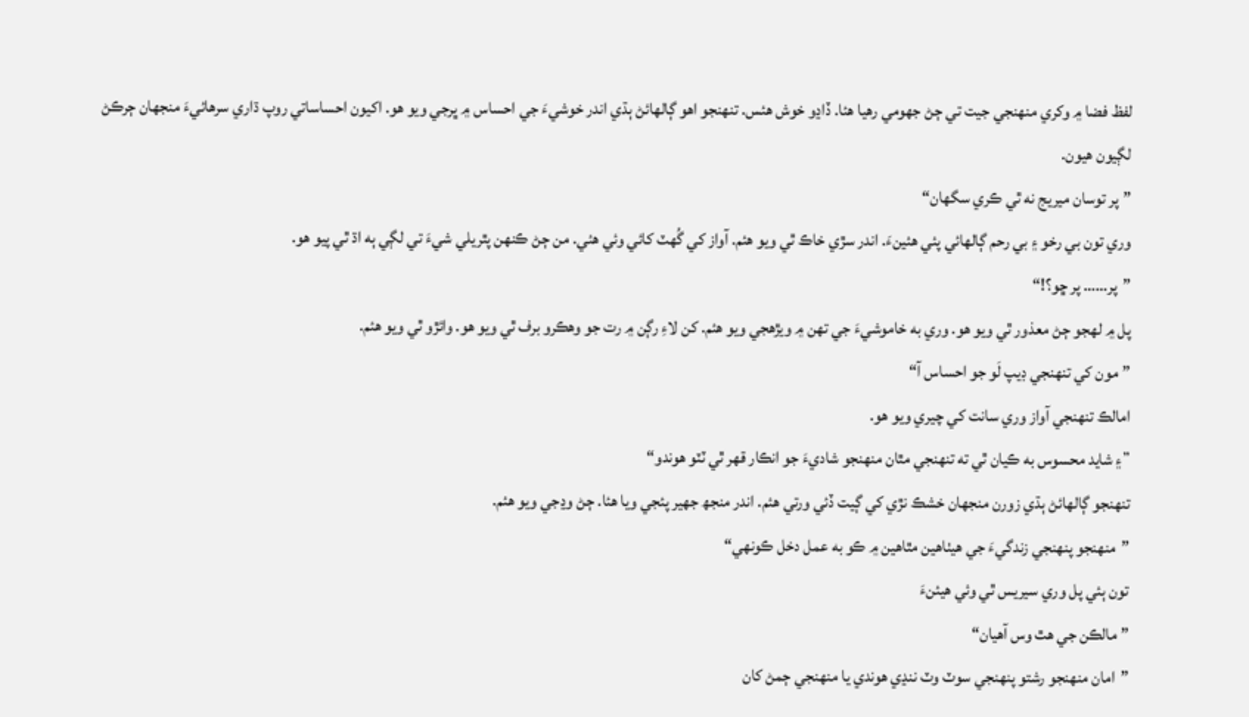لفظ فضا ۾ وکري منهنجي جيت تي ڄڻ جهومي رهيا هئا. ڏاڍو خوش هئس. تنهنجو اهو ڳالهائڻ ٻڌي اندر خوشيءَ جي احساس ۾ ڀرجي ويو هو. اکيون احساساتي روپ ڌاري سرهائيءَ منجهان ڄرڪڻ لڳيون هيون.
”پر توسان ميريج نه ٿي ڪري سگهان“
وري تون بي رخو ۽ بي رحم ڳالهائي پئي هئينءَ. اندر سڙي خاڪ ٿي ويو هئم. آواز کي گُھٽ کائي وئي هئي. من ڄڻ ڪنهن پٿريلي شيءَ تي لڳي ٻه اڌ ٿي پيو هو.
”پر…… پر ڇو؟!“
پل ۾ لهجو ڄڻ معذور ٿي ويو هو. وري به خاموشيءَ جي تهن ۾ ويڙهجي ويو هئم. کن لاءِ رڳن ۾ رت جو وهڪرو برف ٿي ويو هو. وائڙو ٿي ويو هئم.
”مون کي تنهنجي ڊيپ لَو جو احساس آ“
امالڪ تنهنجي آواز وري سانت کي چيري ويو هو.
”۽ شايد محسوس به ڪيان ٿي ته تنهنجي مٿان منهنجو شاديءَ جو انڪار قهر ٿي ٽٽو هوندو“
تنهنجو ڳالهائڻ ٻڌي زورن منجهان خشڪ نڙي کي ڳيت ڏئي ورتي هئم. اندر منجھ جهير پئجي ويا هئا. ڄڻ وڍجي ويو هئم.
”منهنجو پنهنجي زندگيءَ جي هيٺاهين مٿاهين ۾ ڪو به عمل دخل ڪونهي“
تون ٻئي پل وري سيريس ٿي وئي هيئنءَ
”مالڪن جي هٿ وس آهيان“
”امان منهنجو رشتو پنهنجي سوٽ وٽ ننڍي هوندي يا منهنجي ڄمڻ کان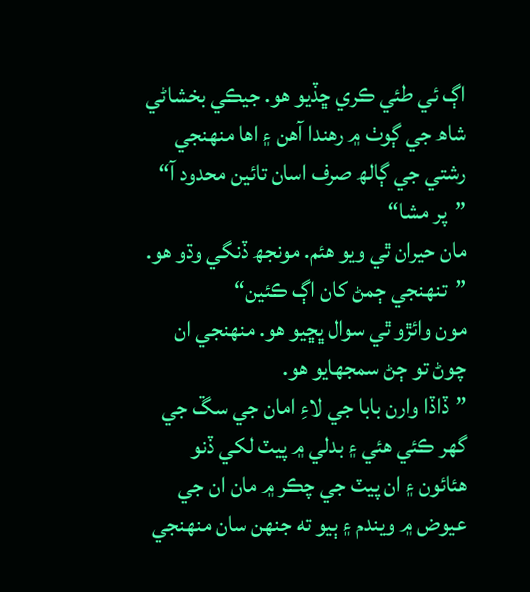اڳ ئي طئي ڪري ڇڏيو هو. جيڪي بخشاڻي شاھ جي ڳوٺ ۾ رهندا آهن ۽ اها منهنجي رشتي جي ڳالھ صرف اسان تائين محدود آ“
”پر مشا“
مان حيران ٿي ويو هئم. مونجھ ڏنگي وڌو هو.
”تنهنجي ڄمڻ کان اڳ ڪئين“
مون وائڙو ٿي سوال ڀڇيو هو. منهنجي ان چوڻ تو ڄڻ سمجهايو هو.
”ڏاڏا وارن بابا جي لاءِ امان جي سڱ جي گهر ڪئي هئي ۽ بدلي ۾ پيٽ لکي ڏنو هئائون ۽ ان پيٽ جي چڪر ۾ مان ان جي عيوض ۾ ويندم ۽ ٻيو ته جنهن سان منهنجي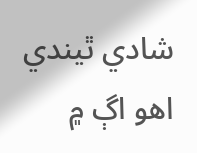شادي ٿيندي اهو اڳ ۾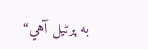به پرڻيل آهي“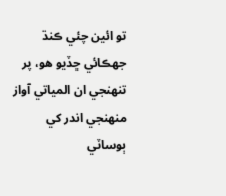تو ائين چئي ڪنڌ جهڪائي ڇڏيو هو، پر تنهنجي ان المياتي آواز منهنجي اندر کي ٻوساٽي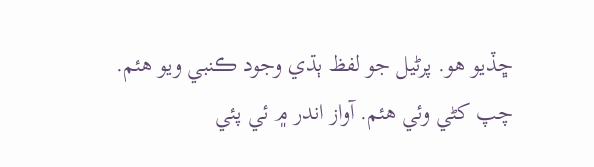ڇڏيو هو. پرڻيل جو لفظ ٻڌي وجود ڪنبي ويو هئم. چپ کڻي وئي هئم. آواز اندر ۾ ئي پئي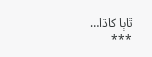ٿاٻا کاڌا…
***